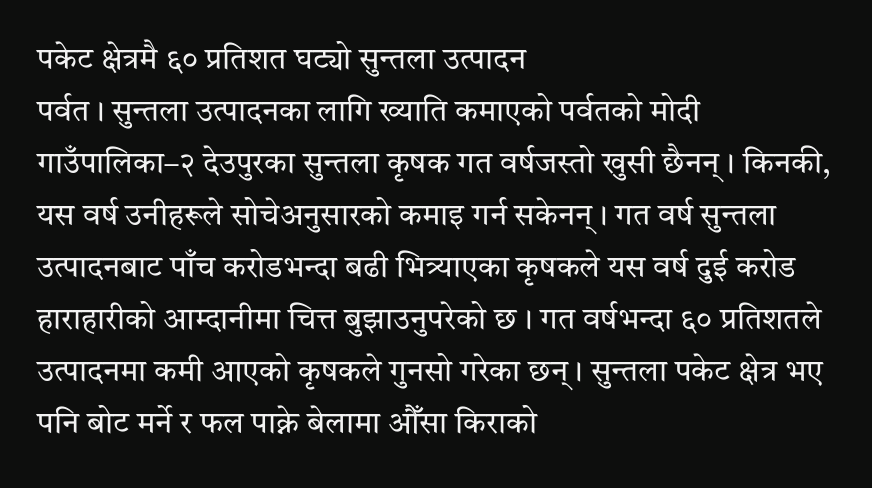पकेट क्षेत्रमै ६० प्रतिशत घट्यो सुन्तला उत्पादन
पर्वत । सुन्तला उत्पादनका लागि ख्याति कमाएको पर्वतको मोदी गाउँपालिका–२ देउपुरका सुन्तला कृषक गत वर्षजस्तो खुसी छैनन् । किनकी, यस वर्ष उनीहरूले सोचेअनुसारको कमाइ गर्न सकेनन् । गत वर्ष सुन्तला उत्पादनबाट पाँच करोडभन्दा बढी भित्र्याएका कृषकले यस वर्ष दुई करोड हाराहारीको आम्दानीमा चित्त बुझाउनुपरेको छ । गत वर्षभन्दा ६० प्रतिशतले उत्पादनमा कमी आएको कृषकले गुनसो गरेका छन् । सुन्तला पकेट क्षेत्र भए पनि बोट मर्ने र फल पाक्ने बेलामा औँसा किराको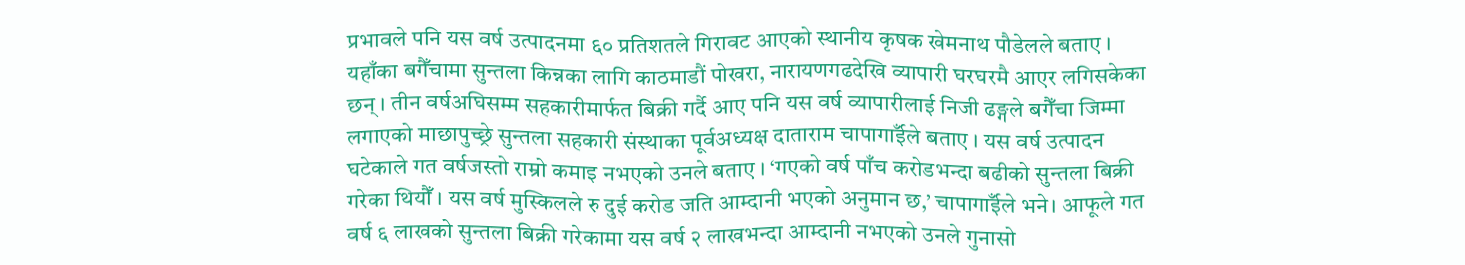प्रभावले पनि यस वर्ष उत्पादनमा ६० प्रतिशतले गिरावट आएको स्थानीय कृषक खेमनाथ पौडेलले बताए । यहाँका बगैँचामा सुन्तला किन्नका लागि काठमाडौं पोखरा, नारायणगढदेखि व्यापारी घरघरमै आएर लगिसकेका छन् । तीन वर्षअघिसम्म सहकारीमार्फत बिक्री गर्दै आए पनि यस वर्ष व्यापारीलाई निजी ढङ्गले बगैँचा जिम्मा लगाएको माछापुच्छ्रे सुन्तला सहकारी संस्थाका पूर्वअध्यक्ष दाताराम चापागाईँले बताए । यस वर्ष उत्पादन घटेकाले गत वर्षजस्तो राम्रो कमाइ नभएको उनले बताए । ‘गएको वर्ष पाँच करोडभन्दा बढीको सुन्तला बिक्री गरेका थियौँ । यस वर्ष मुस्किलले रु दुई करोड जति आम्दानी भएको अनुमान छ,’ चापागाईँले भने। आफूले गत वर्ष ६ लाखको सुन्तला बिक्री गरेकामा यस वर्ष २ लाखभन्दा आम्दानी नभएको उनले गुनासो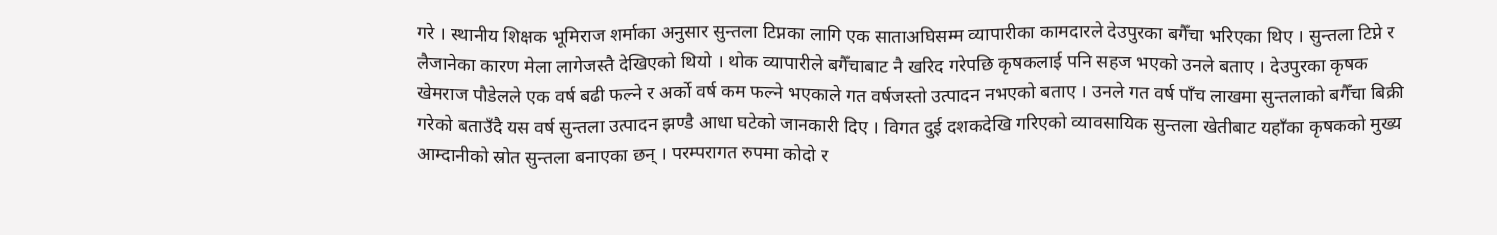गरे । स्थानीय शिक्षक भूमिराज शर्माका अनुसार सुन्तला टिप्नका लागि एक साताअघिसम्म व्यापारीका कामदारले देउपुरका बगैँचा भरिएका थिए । सुन्तला टिप्ने र लैजानेका कारण मेला लागेजस्तै देखिएको थियो । थोक व्यापारीले बगैँचाबाट नै खरिद गरेपछि कृषकलाई पनि सहज भएको उनले बताए । देउपुरका कृषक खेमराज पौडेलले एक वर्ष बढी फल्ने र अर्को वर्ष कम फल्ने भएकाले गत वर्षजस्तो उत्पादन नभएको बताए । उनले गत वर्ष पाँच लाखमा सुन्तलाको बगैँचा बिक्री गरेको बताउँदै यस वर्ष सुन्तला उत्पादन झण्डै आधा घटेको जानकारी दिए । विगत दुई दशकदेखि गरिएको व्यावसायिक सुन्तला खेतीबाट यहाँका कृषकको मुख्य आम्दानीको स्रोत सुन्तला बनाएका छन् । परम्परागत रुपमा कोदो र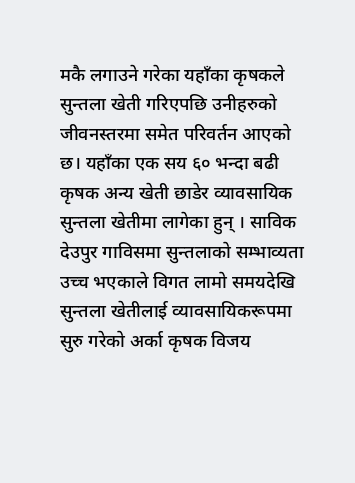मकै लगाउने गरेका यहाँका कृषकले सुन्तला खेती गरिएपछि उनीहरुको जीवनस्तरमा समेत परिवर्तन आएको छ। यहाँका एक सय ६० भन्दा बढी कृषक अन्य खेती छाडेर व्यावसायिक सुन्तला खेतीमा लागेका हुन् । साविक देउपुर गाविसमा सुन्तलाको सम्भाव्यता उच्च भएकाले विगत लामो समयदेखि सुन्तला खेतीलाई व्यावसायिकरूपमा सुरु गरेको अर्का कृषक विजय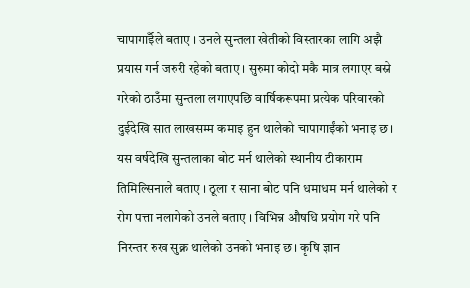चापागाईँले बताए । उनले सुन्तला खेतीको विस्तारका लागि अझै प्रयास गर्न जरुरी रहेको बताए । सुरुमा कोदो मकै मात्र लगाएर बस्ने गरेको ठाउँमा सुन्तला लगाएपछि वार्षिकरूपमा प्रत्येक परिवारको दुईदेखि सात लाखसम्म कमाइ हुन थालेको चापागाईंको भनाइ छ। यस वर्षदेखि सुन्तलाका बोट मर्न थालेको स्थानीय टीकाराम तिमिल्सिनाले बताए । ठूला र साना बोट पनि धमाधम मर्न थालेको र रोग पत्ता नलागेको उनले बताए । विभिन्न औषधि प्रयोग गरे पनि निरन्तर रुख सुक्न थालेको उनको भनाइ छ। कृषि ज्ञान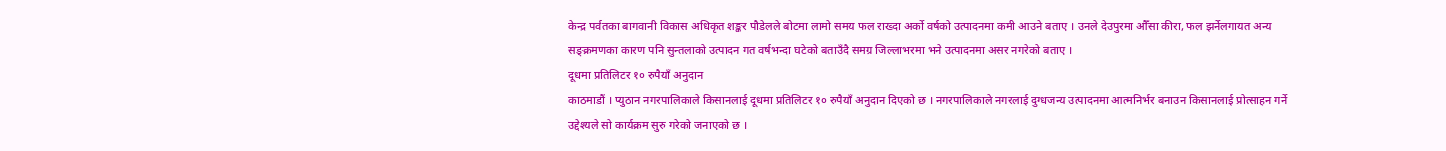केन्द्र पर्वतका बागवानी विकास अधिकृत शङ्कर पौडेलले बोटमा लामो समय फल राख्दा अर्को वर्षको उत्पादनमा कमी आउने बताए । उनले देउपुरमा औँसा कीरा, फल झर्नेलगायत अन्य सङ्क्रमणका कारण पनि सुन्तलाको उत्पादन गत वर्षभन्दा घटेको बताउँदै समग्र जिल्लाभरमा भने उत्पादनमा असर नगरेको बताए ।
दूधमा प्रतिलिटर १० रुपैयाँ अनुदान
काठमाडौं । प्युठान नगरपालिकाले किसानलाई दूधमा प्रतिलिटर १० रुपैयाँ अनुदान दिएको छ । नगरपालिकाले नगरलाई दुग्धजन्य उत्पादनमा आत्मनिर्भर बनाउन किसानलाई प्रोत्साहन गर्ने उद्देश्यले सो कार्यक्रम सुरु गरेको जनाएको छ ।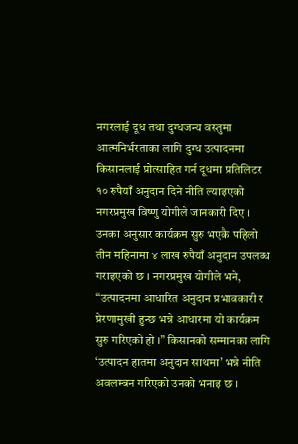नगरलाई दूध तथा दुग्धजन्य वस्तुमा आत्मनिर्भरताका लागि दुग्ध उत्पादनमा किसानलाई प्रोत्साहित गर्न दूधमा प्रतिलिटर १० रुपैयाँ अनुदान दिने नीति ल्याइएको नगरप्रमुख विष्णु योगीले जानकारी दिए । उनका अनुसार कार्यक्रम सुरु भएकै पहिलो तीन महिनामा ४ लाख रुपैयाँ अनुदान उपलब्ध गराइएको छ । नगरप्रमुख योगीले भने, “उत्पादनमा आधारित अनुदान प्रभावकारी र प्रेरणामुखी हुन्छ भन्ने आधारमा यो कार्यक्रम सुरु गरिएको हो ।” किसानको सम्मानका लागि ‘उत्पादन हातमा अनुदान साथमा’ भन्ने नीति अवलम्बन गरिएको उनको भनाइ छ ।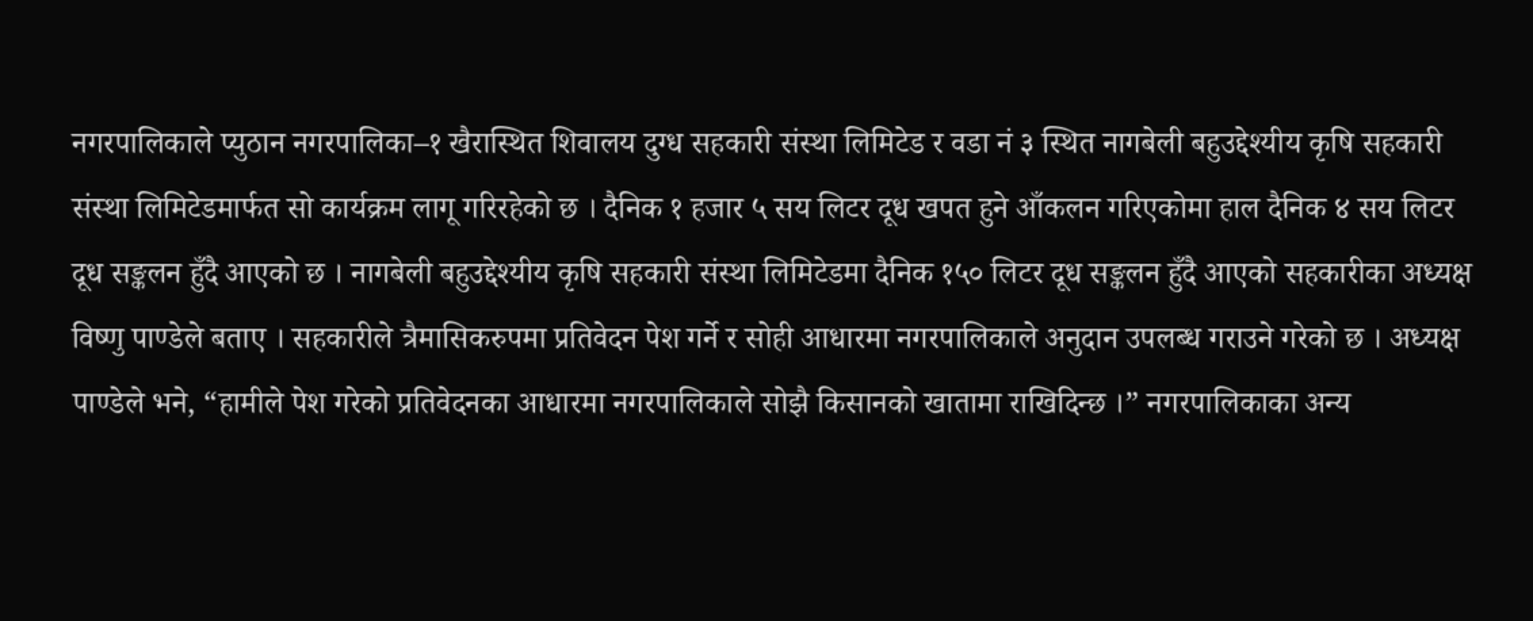नगरपालिकाले प्युठान नगरपालिका–१ खैरास्थित शिवालय दुग्ध सहकारी संस्था लिमिटेड र वडा नं ३ स्थित नागबेली बहुउद्देश्यीय कृषि सहकारी संस्था लिमिटेडमार्फत सो कार्यक्रम लागू गरिरहेको छ । दैनिक १ हजार ५ सय लिटर दूध खपत हुने आँकलन गरिएकोमा हाल दैनिक ४ सय लिटर दूध सङ्कलन हुँदै आएको छ । नागबेली बहुउद्देश्यीय कृषि सहकारी संस्था लिमिटेडमा दैनिक १५० लिटर दूध सङ्कलन हुँदै आएको सहकारीका अध्यक्ष विष्णु पाण्डेले बताए । सहकारीले त्रैमासिकरुपमा प्रतिवेदन पेश गर्ने र सोही आधारमा नगरपालिकाले अनुदान उपलब्ध गराउने गरेको छ । अध्यक्ष पाण्डेले भने, “हामीले पेश गरेको प्रतिवेदनका आधारमा नगरपालिकाले सोझै किसानको खातामा राखिदिन्छ ।” नगरपालिकाका अन्य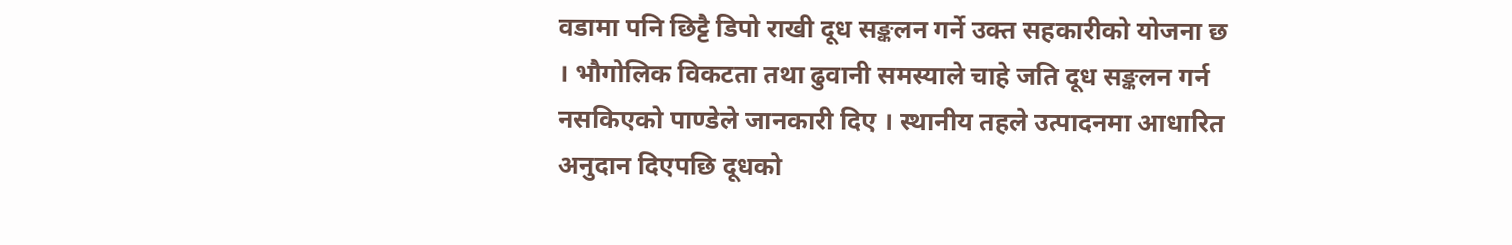वडामा पनि छिट्टै डिपो राखी दूध सङ्कलन गर्ने उक्त सहकारीको योजना छ । भौगोलिक विकटता तथा ढुवानी समस्याले चाहे जति दूध सङ्कलन गर्न नसकिएको पाण्डेले जानकारी दिए । स्थानीय तहले उत्पादनमा आधारित अनुदान दिएपछि दूधको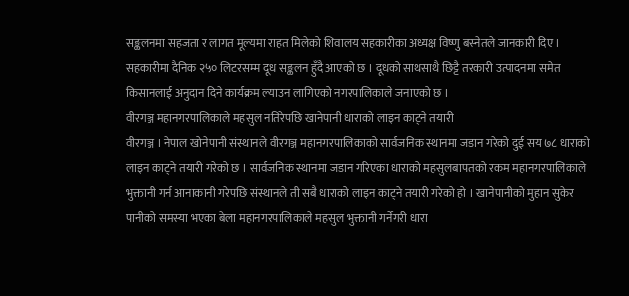सङ्कलनमा सहजता र लागत मूल्यमा राहत मिलेको शिवालय सहकारीका अध्यक्ष विष्णु बस्नेतले जानकारी दिए । सहकारीमा दैनिक २५० लिटरसम्म दूध सङ्कलन हुँदै आएको छ । दूधको साथसाथै छिट्टै तरकारी उत्पादनमा समेत किसानलाई अनुदान दिने कार्यक्रम ल्याउन लागिएको नगरपालिकाले जनाएको छ ।
वीरगञ्ज महानगरपालिकाले महसुल नतिरेपछि खानेपानी धाराको लाइन काट्ने तयारी
वीरगञ्ज । नेपाल खोनेपानी संस्थानले वीरगञ्ज महानगरपालिकाको सार्वजनिक स्थानमा जडान गरेको दुई सय ७८ धाराको लाइन काट्ने तयारी गरेको छ । सार्वजनिक स्थानमा जडान गरिएका धाराको महसुलबापतको रकम महानगरपालिकाले भुक्तानी गर्न आनाकानी गरेपछि संस्थानले ती सबै धाराको लाइन काट्ने तयारी गरेको हो । खानेपानीको मुहान सुकेर पानीको समस्या भएका बेला महानगरपालिकाले महसुल भुक्तानी गर्नेगरी धारा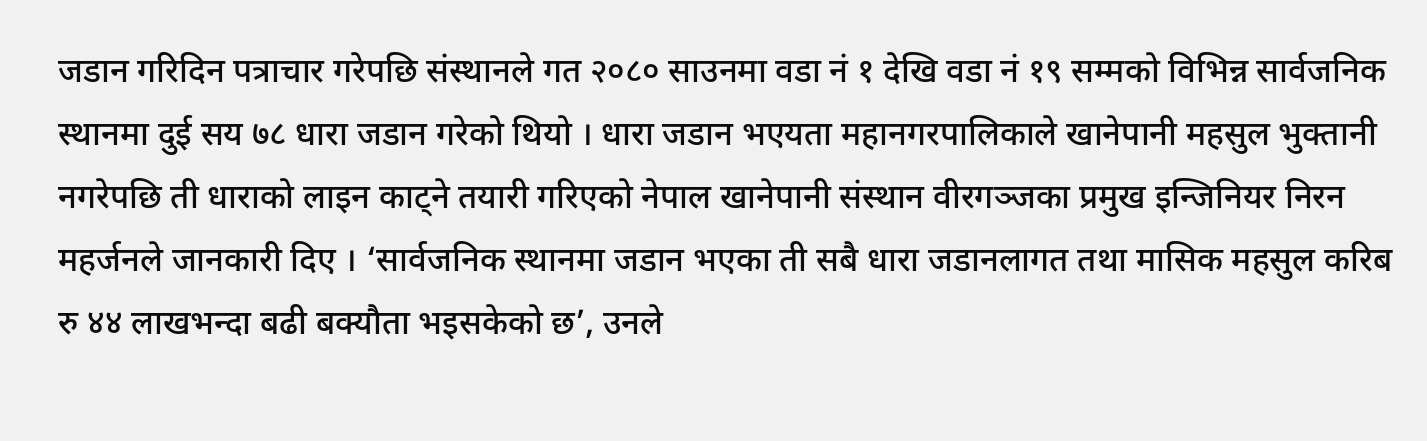जडान गरिदिन पत्राचार गरेपछि संस्थानले गत २०८० साउनमा वडा नं १ देखि वडा नं १९ सम्मको विभिन्न सार्वजनिक स्थानमा दुई सय ७८ धारा जडान गरेको थियो । धारा जडान भएयता महानगरपालिकाले खानेपानी महसुल भुक्तानी नगरेपछि ती धाराको लाइन काट्ने तयारी गरिएको नेपाल खानेपानी संस्थान वीरगञ्जका प्रमुख इन्जिनियर निरन महर्जनले जानकारी दिए । ‘सार्वजनिक स्थानमा जडान भएका ती सबै धारा जडानलागत तथा मासिक महसुल करिब रु ४४ लाखभन्दा बढी बक्यौता भइसकेको छ’, उनले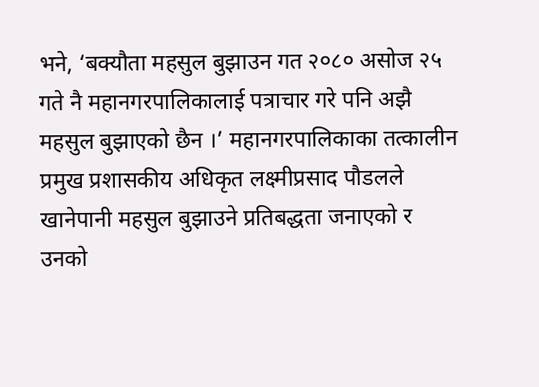भने, ‘बक्यौता महसुल बुझाउन गत २०८० असोज २५ गते नै महानगरपालिकालाई पत्राचार गरे पनि अझै महसुल बुझाएको छैन ।’ महानगरपालिकाका तत्कालीन प्रमुख प्रशासकीय अधिकृत लक्ष्मीप्रसाद पौडलले खानेपानी महसुल बुझाउने प्रतिबद्धता जनाएको र उनको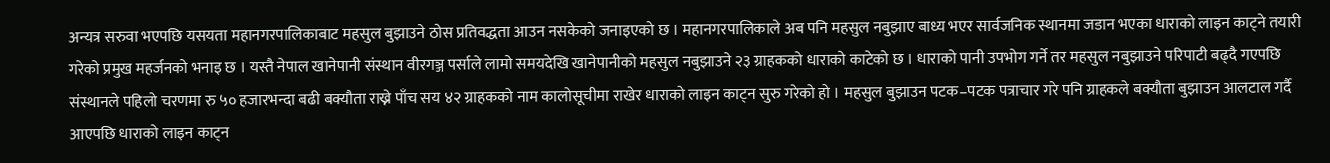अन्यत्र सरुवा भएपछि यसयता महानगरपालिकाबाट महसुल बुझाउने ठोस प्रतिवद्धता आउन नसकेको जनाइएको छ । महानगरपालिकाले अब पनि महसुल नबुझाए बाध्य भएर सार्वजनिक स्थानमा जडान भएका धाराको लाइन काट्ने तयारी गरेको प्रमुख महर्जनको भनाइ छ । यस्तै नेपाल खानेपानी संस्थान वीरगञ्ज पर्साले लामो समयदेखि खानेपानीको महसुल नबुझाउने २३ ग्राहकको धाराको काटेको छ । धाराको पानी उपभोग गर्ने तर महसुल नबुझाउने परिपाटी बढ्दै गएपछि संस्थानले पहिलो चरणमा रु ५० हजारभन्दा बढी बक्यौता राख्ने पाँच सय ४२ ग्राहकको नाम कालोसूचीमा राखेर धाराको लाइन काट्न सुरु गरेको हो । महसुल बुझाउन पटक–पटक पत्राचार गरे पनि ग्राहकले बक्यौता बुझाउन आलटाल गर्दै आएपछि धाराको लाइन काट्न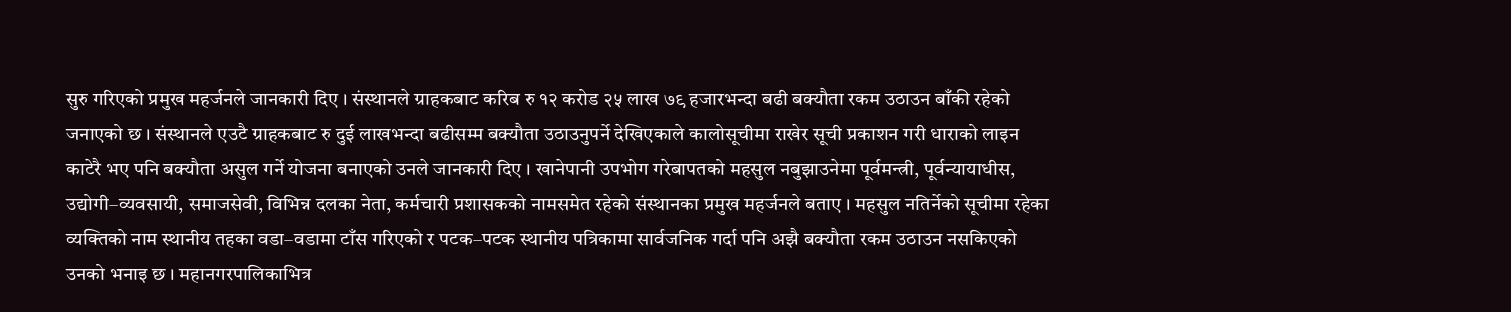सुरु गरिएको प्रमुख महर्जनले जानकारी दिए । संस्थानले ग्राहकबाट करिब रु १२ करोड २५ लाख ७९ हजारभन्दा बढी बक्यौता रकम उठाउन बाँकी रहेको जनाएको छ । संस्थानले एउटै ग्राहकबाट रु दुई लाखभन्दा बढीसम्म बक्यौता उठाउनुपर्ने देखिएकाले कालोसूचीमा राखेर सूची प्रकाशन गरी धाराको लाइन काटेरै भए पनि बक्यौता असुल गर्ने योजना बनाएको उनले जानकारी दिए । खानेपानी उपभोग गरेबापतको महसुल नबुझाउनेमा पूर्वमन्त्री, पूर्वन्यायाधीस, उद्योगी–व्यवसायी, समाजसेवी, विभिन्न दलका नेता, कर्मचारी प्रशासकको नामसमेत रहेको संस्थानका प्रमुख महर्जनले बताए । महसुल नतिर्नेको सूचीमा रहेका व्यक्तिको नाम स्थानीय तहका वडा–वडामा टाँस गरिएको र पटक–पटक स्थानीय पत्रिकामा सार्वजनिक गर्दा पनि अझै बक्यौता रकम उठाउन नसकिएको उनको भनाइ छ । महानगरपालिकाभित्र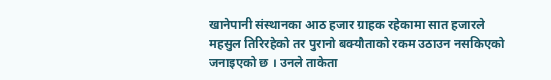खानेपानी संस्थानका आठ हजार ग्राहक रहेकामा सात हजारले महसुल तिरिरहेको तर पुरानो बक्यौताको रकम उठाउन नसकिएको जनाइएको छ । उनले ताकेता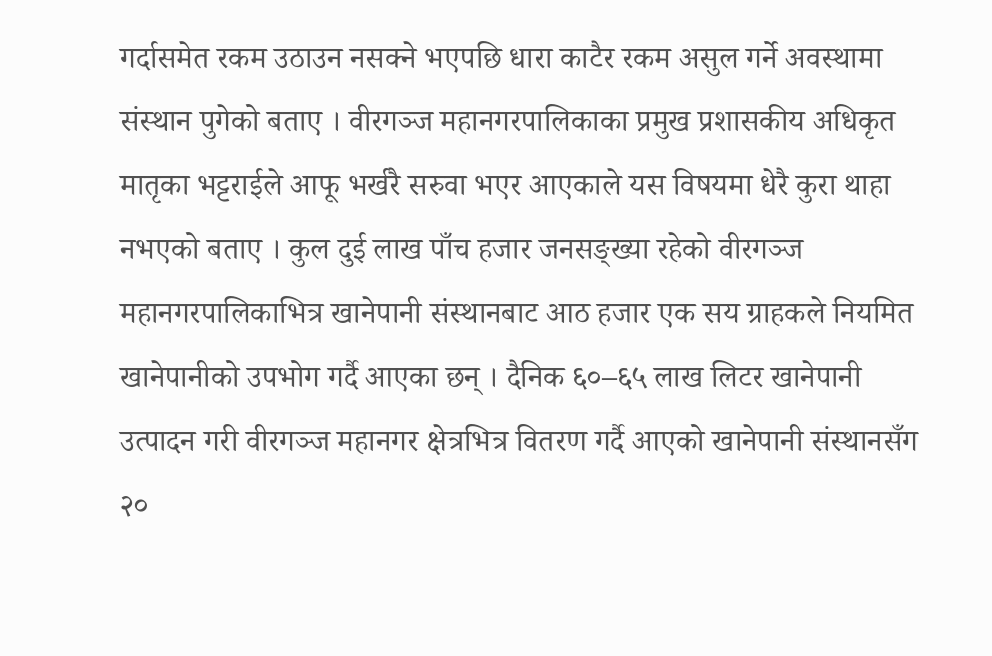गर्दासमेत रकम उठाउन नसक्ने भएपछि धारा काटैर रकम असुल गर्ने अवस्थामा संस्थान पुगेको बताए । वीरगञ्ज महानगरपालिकाका प्रमुख प्रशासकीय अधिकृत मातृका भट्टराईले आफू भर्खरै सरुवा भएर आएकाले यस विषयमा धेरै कुरा थाहा नभएको बताए । कुल दुई लाख पाँच हजार जनसङ्ख्या रहेको वीरगञ्ज महानगरपालिकाभित्र खानेपानी संस्थानबाट आठ हजार एक सय ग्राहकले नियमित खानेपानीको उपभोग गर्दै आएका छन् । दैनिक ६०–६५ लाख लिटर खानेपानी उत्पादन गरी वीरगञ्ज महानगर क्षेत्रभित्र वितरण गर्दै आएको खानेपानी संस्थानसँग २०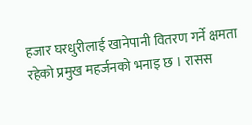हजार घरधुरीलाई खानेपानी वितरण गर्ने क्षमता रहेको प्रमुख महर्जनको भनाइ छ । रासस